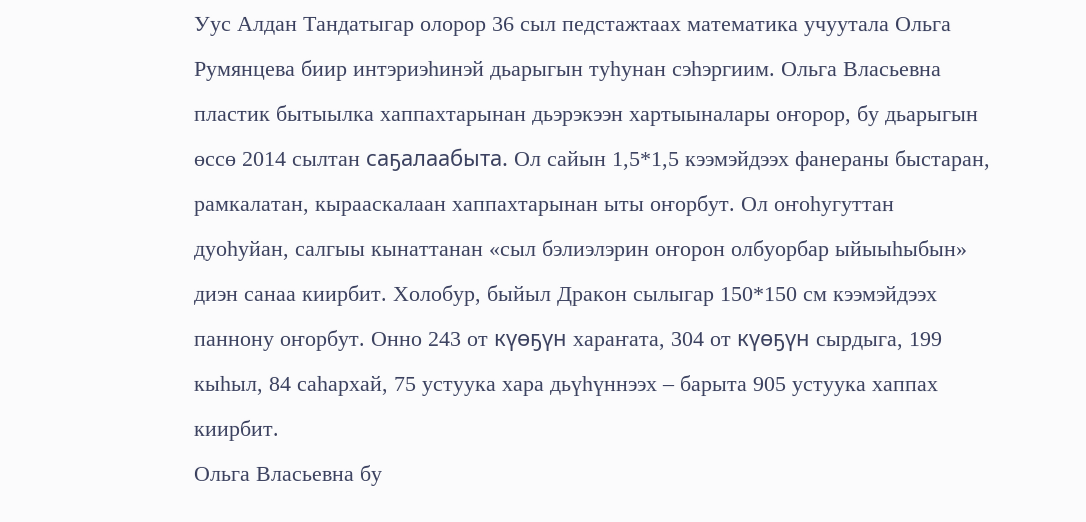Уус Алдан Тандатыгар олорор 36 сыл педстажтаах математика учуутала Ольга Румянцева биир интэриэһинэй дьарыгын туһунан сэһэргиим. Ольга Власьевна пластик бытыылка хаппахтарынан дьэрэкээн хартыыналары оҥорор, бу дьарыгын өссө 2014 сылтан саҕалаабыта. Ол сайын 1,5*1,5 кээмэйдээх фанераны быстаран, рамкалатан, кырааскалаан хаппахтарынан ыты оҥорбут. Ол оҥоһугуттан дуоһуйан, салгыы кынаттанан «сыл бэлиэлэрин оҥорон олбуорбар ыйыыһыбын» диэн санаа киирбит. Холобур, быйыл Дракон сылыгар 150*150 см кээмэйдээх паннону оҥорбут. Онно 243 от күөҕүн хараҥата, 304 от күөҕүн сырдыга, 199 кыһыл, 84 саһархай, 75 устуука хара дьүһүннээх – барыта 905 устуука хаппах киирбит.
Ольга Власьевна бу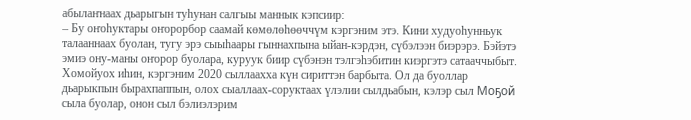абылаҥнаах дьарыгын туһунан салгыы маннык кэпсиир:
– Бу оҥоһуктары оҥорорбор саамай көмөлөһөөччүм кэргэним этэ. Кини худуоһунньук талааннаах буолан, тугу эрэ сыыһаары гыннахпына ыйан-кэрдэн, сүбэлээн биэрэрэ. Бэйэтэ эмиэ ону-маны оҥорор буолара, куруук биир сүбэнэн тэлгэһэбитин киэргэтэ сатааччыбыт. Хомойуох иһин, кэргэним 2020 сыллаахха күн сириттэн барбыта. Ол да буоллар дьарыкпын бырахпаппын, олох сыаллаах-соруктаах үлэлии сылдьабын, кэлэр сыл Моҕой сыла буолар, онон сыл бэлиэлэрим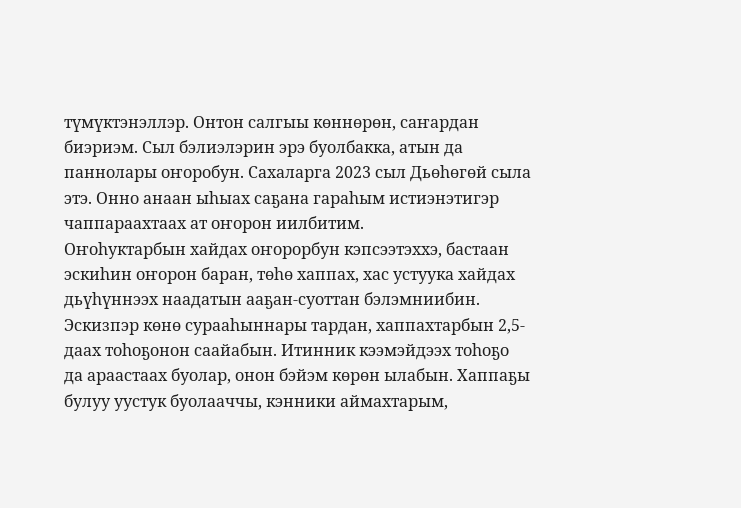түмүктэнэллэр. Онтон салгыы көннөрөн, саҥардан биэриэм. Сыл бэлиэлэрин эрэ буолбакка, атын да паннолары оҥоробун. Сахаларга 2023 сыл Дьөһөгөй сыла этэ. Онно анаан ыһыах саҕана гараһым истиэнэтигэр чаппараахтаах ат оҥорон иилбитим.
Оҥоһуктарбын хайдах оҥорорбун кэпсээтэххэ, бастаан эскиһин оҥорон баран, төһө хаппах, хас устуука хайдах дьүһүннээх наадатын ааҕан-суоттан бэлэмниибин. Эскизпэр көнө сурааһыннары тардан, хаппахтарбын 2,5-даах тоһоҕонон саайабын. Итинник кээмэйдээх тоһоҕо да араастаах буолар, онон бэйэм көрөн ылабын. Хаппаҕы булуу уустук буолааччы, кэнники аймахтарым,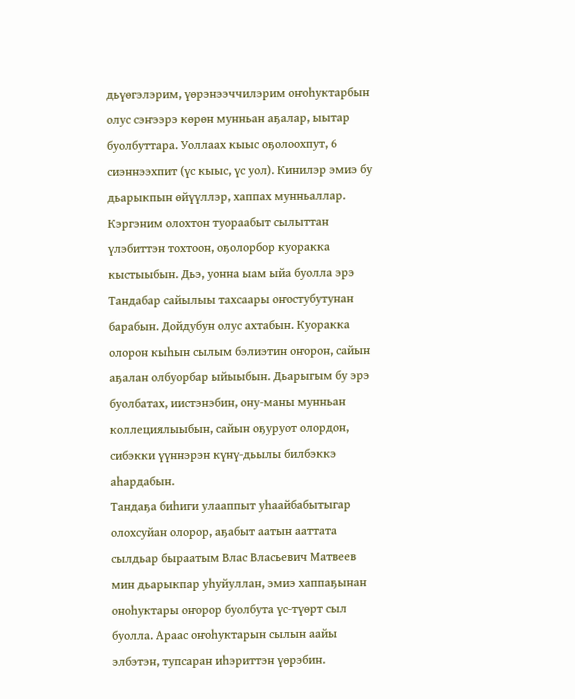дьүөгэлэрим, үөрэнээччилэрим оҥоһуктарбын олус сэҥээрэ көрөн мунньан аҕалар, ыытар буолбуттара. Уоллаах кыыс оҕолоохпут, 6 сиэннээхпит (үс кыыс, үс уол). Кинилэр эмиэ бу дьарыкпын өйүүллэр, хаппах мунньаллар.
Кэргэним олохтон туораабыт сылыттан үлэбиттэн тохтоон, оҕолорбор куоракка кыстыыбын. Дьэ, уонна ыам ыйа буолла эрэ Тандабар сайылыы тахсаары оҥостубутунан барабын. Дойдубун олус ахтабын. Куоракка олорон кыһын сылым бэлиэтин оҥорон, сайын аҕалан олбуорбар ыйыыбын. Дьарыгым бу эрэ буолбатах, иистэнэбин, ону-маны мунньан коллециялыыбын, сайын оҕуруот олордон, сибэкки үүннэрэн күнү-дьылы билбэккэ аһардабын.
Тандаҕа биһиги улааппыт уһаайбабытыгар олохсуйан олорор, аҕабыт аатын ааттата сылдьар быраатым Влас Власьевич Матвеев мин дьарыкпар уһуйуллан, эмиэ хаппаҕынан оноһуктары оҥорор буолбута үс-түөрт сыл буолла. Араас оҥоһуктарын сылын аайы элбэтэн, тупсаран иһэриттэн үөрэбин.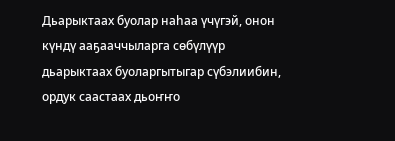Дьарыктаах буолар наһаа үчүгэй, онон күндү ааҕааччыларга сөбүлүүр дьарыктаах буоларгытыгар сүбэлиибин, ордук саастаах дьоҥҥо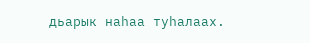дьарык наһаа туһалаах.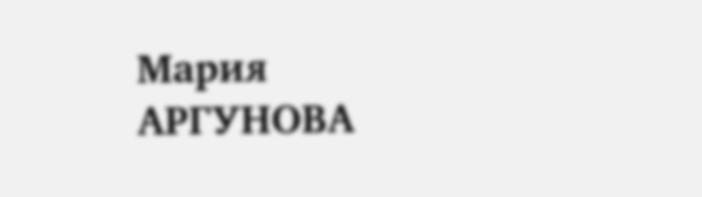Мария АРГУНОВА